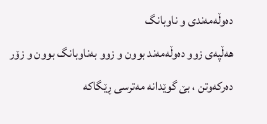دەوڵەمەندی و ناوبانگ
هەڵپەی زوو دەوڵەمەند بوون و زوو بەناوبانگ بوون و زۆر دەرکەوتن ، بێ گوێدانە مەترسی ڕێگاکە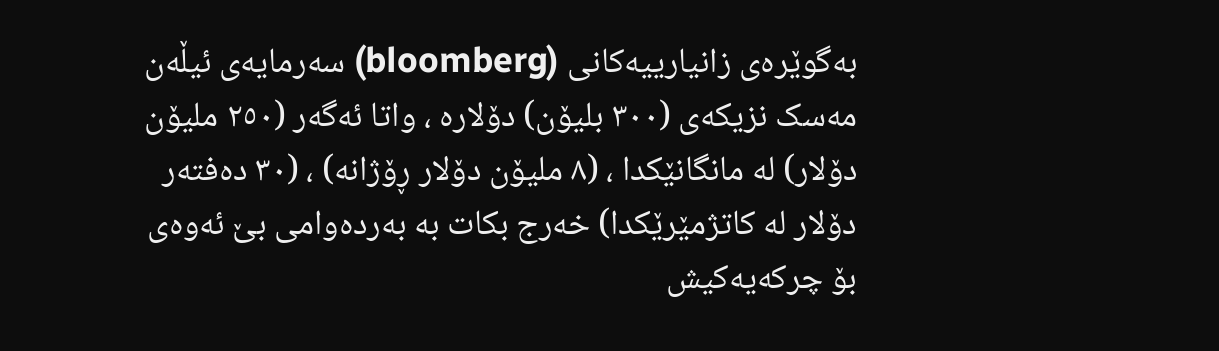بەگوێرەی زانیارییەکانی (bloomberg) سەرمایەی ئیڵەن مەسک نزیکەی (٣٠٠ بلیۆن) دۆلارە ، واتا ئەگەر (٢٥٠ ملیۆن دۆلار) لە مانگانێکدا ، (٨ ملیۆن دۆلار ڕۆژانە) ، (٣٠ دەفتەر دۆلار لە کاتژمێرێکدا) خەرج بکات بە بەردەوامی بێ ئەوەی بۆ چرکەیەکیش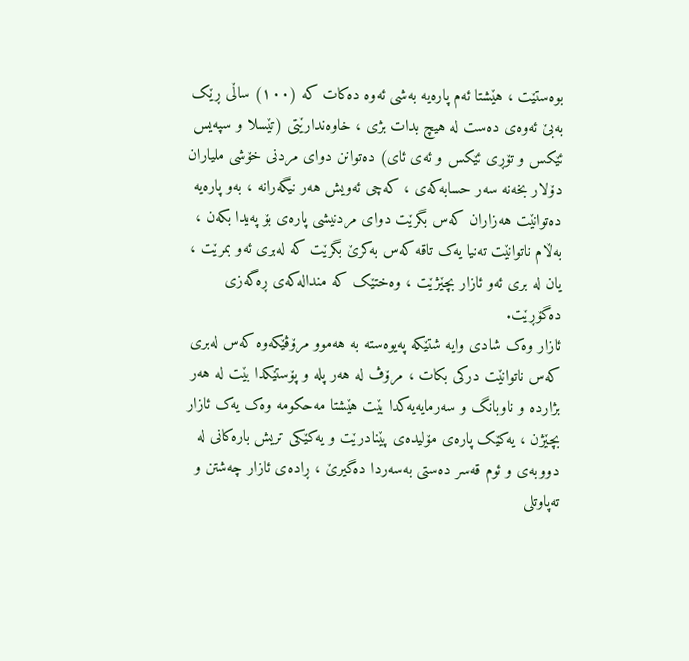بوەستێت ، هێشتا ئەم پارەیە بەشی ئەوە دەکات کە (١٠٠) ساڵی ڕێک بەبێ ئەوەی دەست لە هیچ بدات بژی ، خاوەندارێتی (تێسلا و سپەیس ئێکس و تۆڕی ئێکس و ئەی ئای) دەتوانن دوای مردنی خۆشی ملیاران دۆلار بخەنە سەر حسابەکەی ، کەچی ئەویش هەر نیگەرانە ، بەو پارەیە دەتوانێت هەزاران کەس بگرێت دوای مردنیشی پارەی بۆ پەیدا بکەن ، بەڵام ناتوانێت تەنیا یەک تاقە کەس بەکرێ بگرێت کە لەبری ئەو بمرێت ، یان لە بری ئەو ئازار بچێژێت ، وەختێک کە مندالەکەی ڕەگەزی دەگۆڕێت.
ئازار وەک شادی وایە شتێکە پەیوەستە بە هەموو مرۆڤێکەوە کەس لەبری کەس ناتوانێت درکی بکات ، مرۆڤ لە هەر پلە و پۆستێکدا بێت لە هەر بژاردە و ناوبانگ و سەرمایەیەکدا بێت هێشتا مەحکومە وەک یەک ئازار بچێژن ، یەکێک پارەی مۆلیدەی پێنادرێت و یەکێکی تریش بارەکانی لە دووبەی و ئوم قەسر دەستی بەسەردا دەگیرێ ، ڕادەی ئازار چەشتن و تەپاوتلی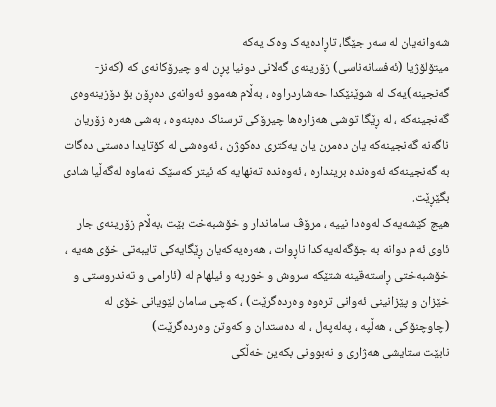شەوانەیان لە سەر جێگا، تاڕادەیەک وەک یەکە
میتۆلۆژیا (ئەفسانەناسی) زۆرینەی گەلانی دونیا پڕن لەو چیرۆکانەی کە (کەنز- گەنجینە)یەک لە شوێنێکدا حەشاردراوە ، بەڵام هەموو ئەوانەی دەڕۆن بۆ دۆزینەوەی گەنجینەکە ، لە ڕێگا توشی هەزارەها چیرۆکی ترسناک دەبنەوە ، بەشی هەرە زۆریان ناگەنە گەنجینەکە یان دەمرن یان یەکتری دەکوژن ، ئەوەشی لە کۆتایدا دەستی دەگات بە گەنجینەکە ئەوەندە بریندارە ، ئەوەندە تەنهایە کە ئیتر کەسێک نەماوە لەگەڵیا شادی بگێڕێت.
هیچ کێشەیەک لەوەدا نییە ، مرۆڤ ساماندار و خۆشبەخت بێت ،بەڵام زۆرینەی جار ئاوی ئەم دوانە بە جۆگەلەیەکدا ناڕوات ، هەرەیەکەیان ڕێگایەکی تایبەتی خۆی هەیە ، خۆشبەختی ڕاستەقینە شتێکە سروش و خورپە و ئیلهام لە (ئارامی و تەندروستی و خێزان و پێزانینی ئەوانی ترەوە وەردەگرێت) ، کەچی سامان لێویانی خۆی لە (چاوچنۆکی ، هەڵپە ، پەلەپەل ، لە دەستدان و کەوتن وەردەگرێت)
نابێت ستایشی هەژاری و نەبوونی بکەین خەڵکی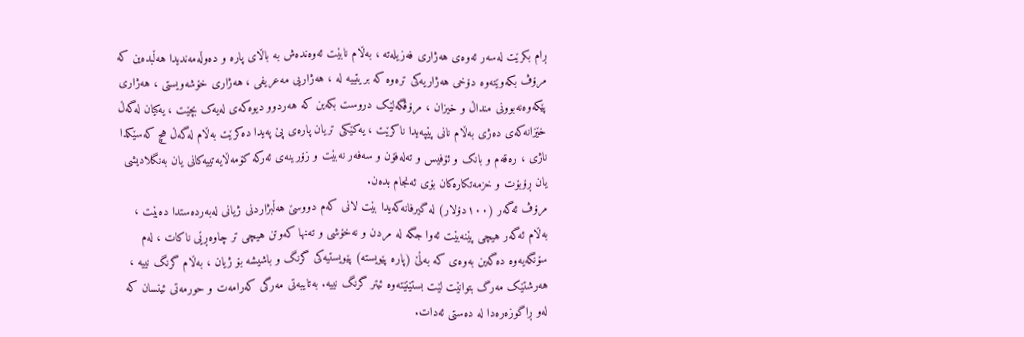ڕام بکرێت لەسەر ئەوەی هەژاری فەزیلەتە ، بەڵام نابێت ئەوەندەش بە باڵای پارە و دەوڵەمەندیدا هەڵبدەین کە مرۆڤ بکەوێتەوە دۆخی هەژاریەکی ترەوە کە بریتییە لە ، هەژاریی مەعریفی ، هەژاری خۆشەویستی ، هەژاری پێکەوەنەبوونی منداڵ و خیزان ، مرۆڤگەلێک دروست بکەین کە هەردوو دیوەکەی لەیەک بچێت ، یەکیان لەگەڵ خێزانەکەی دەژی بەڵام نانی پێپەیدا ناکرێت ، یەکێکی تریان پارەی پێ پەیدا دەکرێت بەڵام لەگەڵ هچ کەسێکدا ناژی ، رەقەم و بانک و ئۆفیس و تەلەفۆن و سەفەر نەبێت و زۆرینەی ئەرکە کۆمەڵایەتییەکانی یان بەنگلادیشی یان ڕۆبۆت و خزمەتکارەکان بۆی ئەنجام بدەن.
مرۆڤ ئەگەر (١٠٠دۆلار) لە گیرفانەکەیدا بێت لانی کەم دووسێ هەڵبژاردنی ژیانی لەبەردەستدا دەبێت ، بەڵام ئەگەر هیچی پێنەبێت ئەوا جگە لە مردن و نەخۆشی و تەنها کەوتن هیچی تر چاوەڕێی ناکات ، لەم سۆنگەیەوە دەگەین بەوەی کە بەڵێ (پارە پێویستە) پێویستیەکی گرنگ و باشیشە بۆ ژیان ، بەڵام گرنگ نییە ، هەرشتێک مەرگ بتوانێت لێت بستێنێتەوە ئیتر گرنگ نییە. بەتایبەتی مەرگی کەرامەت و حورمەتی ئینسان کە لەو ڕاگوزەرەدا لە دەستی ئەدات.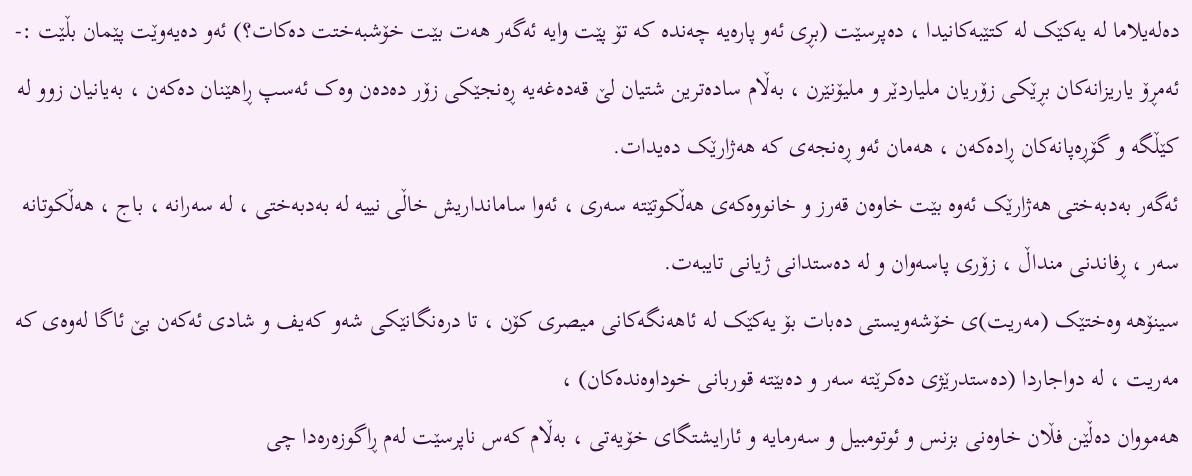دەلەیلاما لە یەکێک لە کتێبەکانیدا ، دەپرسێت (بڕی ئەو پارەیە چەندە کە تۆ پێت وایە ئەگەر هەت بێت خۆشبەختت دەکات؟) ئەو دەیەوێت پێمان بڵێت :-
ئەمڕۆ یاریزانەکان بڕێکی زۆریان ملیاردێر و ملیۆنێرن ، بەڵام سادەترین شتیان لێ قەدەغەیە ڕەنجێکی زۆر دەدەن وەک ئەسپ ڕاهێنان دەکەن ، بەیانیان زوو لە کێڵگە و گۆڕەپانەکان ڕادەکەن ، هەمان ئەو ڕەنجەی کە هەژارێک دەیدات.
ئەگەر بەدبەختی هەژارێک ئەوە بێت خاوەن قەرز و خانووەکەی هەڵکوتێتە سەری ، ئەوا سامانداریش خاڵی نییە لە بەدبەختی ، لە سەرانە ، باج ، هەڵکوتانە سەر ، ڕفاندنی منداڵ ، زۆری پاسەوان و لە دەستدانی ژیانی تایبەت.
سینۆهە وەختێک (مەریت)ی خۆشەویستی دەبات بۆ یەکێک لە ئاهەنگەکانی میصری کۆن ، تا درەنگانێکی شەو کەیف و شادی ئەکەن بێ ئاگا لەوەی کە مەریت ، لە دواجاردا (دەستدرێژی دەکرێتە سەر و دەبێتە قوربانی خوداوەندەکان) ،
هەمووان دەڵێن فڵان خاوەنی بزنس و ئوتومبیل و سەرمایە و ئارایشتگای خۆیەتی ، بەڵام کەس ناپرسێت لەم ڕاگوزەرەدا چی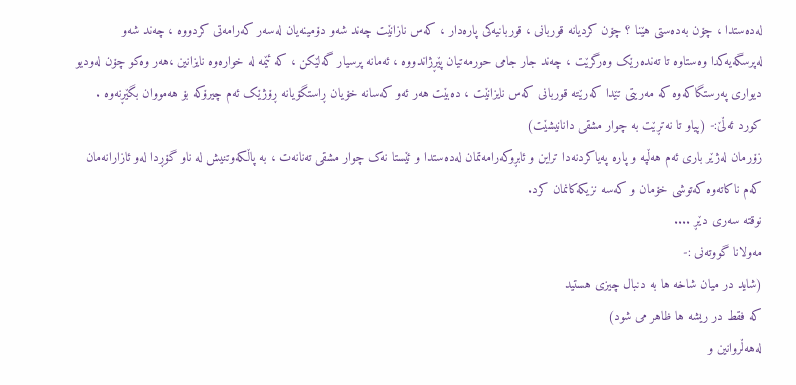لەدەستدا ، چۆن بەدەستی هێنا ؟ چۆن کردیانە قوربانی ، قوربانیەکی پارەدار ، کەس نازانێت چەند شەو دۆمینەیان لەسەر کەرامەتی کردووە ، چەند شەو لەپرسگەیەکدا وەستاوە تا تەندەرێک وەرگرێت ، چەند جار جامی حورمەتیان پێڕژاندووە ، ئەمانە پرسیار گەلێکن ، کە ئێمە لە خوارەوە نایزانین ،هەر وەکو چۆن لەودیو دیواری پەرستگاکەوە کە مەریتی تێدا کەرێتە قوربانی کەس نایزانێت ، دەبێت هەر ئەو کەسانە خۆیان ڕاستگۆیانە ڕۆژێک ئەم چیرۆکە بۆ هەمووان بگێڕنەوە .
کورد ئەڵێ:- (پیاو تا نەتڕێت بە چوار مشقی دانانیشێت)
زۆرمان لەژێر باری ئەم هەڵپە و پارە پەیاکردنەدا تراین و ئابڕوکەرامەتمان لەدەستدا و ئێستا نەک چوار مشقی تەنانەت ، بە پاڵکەوتنیش لە ناو گۆڕدا لەو ئازارانەمان کەم ناکاتەوە کەتوشی خۆمان و کەسە نزیکەکانمان کرد.
نوقتە سەری دێڕ ....
مەولانا گووتەنی :-
(شاید در میان شاخه ها به دنبال چیزی هستید
که فقط در ریشه ها ظاهر می شود)
لەهەڵروانین و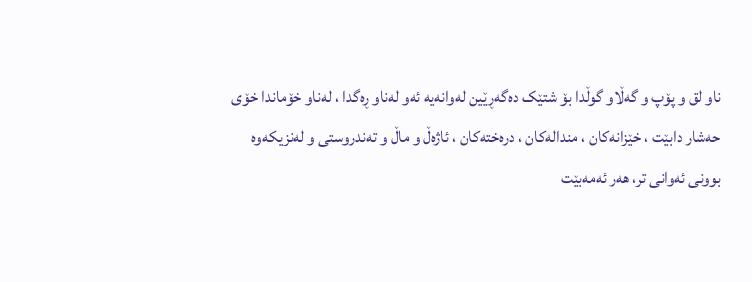ناو لق و پۆپ و گەڵاو گوڵدا بۆ شتێک دەگەڕێین لەوانەیە ئەو لەناو ڕەگدا ، لەناو خۆماندا خۆی حەشار دابێت ، خێزانەکان ، مندالەکان ، درەختەکان ، ئاژەڵ و ماڵ و تەندروستی و لەنزیکەوە بوونی ئەوانی تر، هەر ئەمەبێت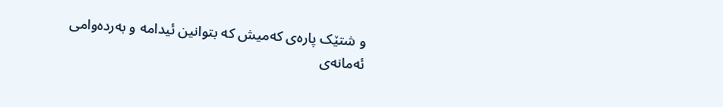و شتێک پارەی کەمیش کە بتوانین ئیدامە و بەردەوامی ئەمانەی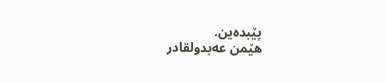پێبدەین.
هێمن عەبدولقادر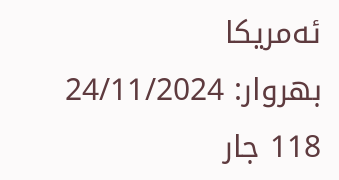ئەمریکا
بهروار: 24/11/2024
118 جار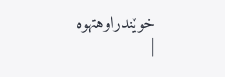خوێندراوهتهوه
|